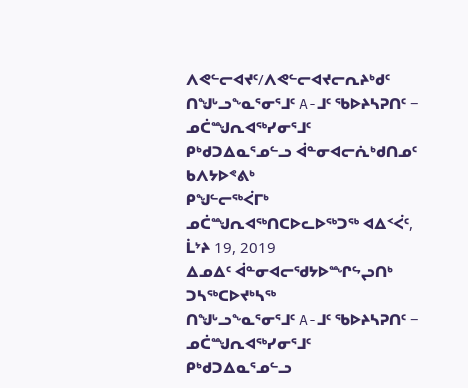ᐱᕙᓪᓕᐊᔪᑦ/ᐱᕙᓪᓕᐊᔪᓕᕆᔨᒃᑯᑦ
ᑎᖑᒡᓗᖕᓇᕐᓂᕐᒧᑦ A-ᒧᑦ ᖃᐅᔨᓴᕈᑎᑦ − ᓄᑖᙳᕆᐊᖅᓯᓂᕐᒧᑦ ᑭᒃᑯᑐᐃᓇᕐᓄᓪᓗ ᐋᓐᓂᐊᓕᕇᒃᑯᑎᓄᑦ ᑲᐱᔭᐅᕝᕕᒃ
ᑭᖑᓪᓕᖅᐹᒥᒃ ᓄᑖᙳᕆᐊᖅᑎᑕᐅᓚᐅᖅᑐᖅ ᐊᐃᑉᐹᑦ, ᒫᔾᔨ 19, 2019
ᐃᓄᐃᑦ ᐋᓐᓂᐊᓕᖁᔭᐅᙱᖦᖢᑎᒃ ᑐᓴᖅᑕᐅᔪᒃᓴᖅ
ᑎᖑᒡᓗᖕᓇᕐᓂᕐᒧᑦ A-ᒧᑦ ᖃᐅᔨᓴᕈᑎᑦ − ᓄᑖᙳᕆᐊᖅᓯᓂᕐᒧᑦ ᑭᒃᑯᑐᐃᓇᕐᓄᓪᓗ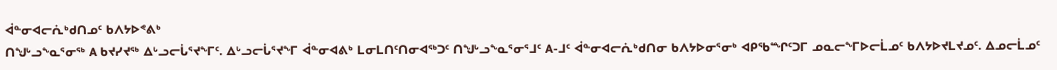ᐋᓐᓂᐊᓕᕇᒃᑯᑎᓄᑦ ᑲᐱᔭᐅᕝᕕᒃ
ᑎᖑᒡᓗᖕᓇᕐᓂᖅ A ᑲᔪᓯᔪᖅ ᐃᒡᓗᓕᒑᕐᔪᖕᒥᑦ. ᐃᒡᓗᓕᒑᕐᔪᖕᒥ ᐋᓐᓂᐊᕕᒃ ᒪᓂᒪᑎᑦᑎᓂᐊᖅᑐᑦ ᑎᖑᒡᓗᖕᓇᕐᓂᕐᒧᑦ A-ᒧᑦ ᐋᓐᓂᐊᓕᕇᒃᑯᑎᓂ ᑲᐱᔭᐅᓂᕐᓂᒃ ᐊᑭᖃᙱᑦᑐᒥ ᓄᓇᓕᖕᒥᐅᓕᒫᓄᑦ ᑲᐱᔭᐅᔪᒪᔪᓄᑦ. ᐃᓄᓕᒫᓄᑦ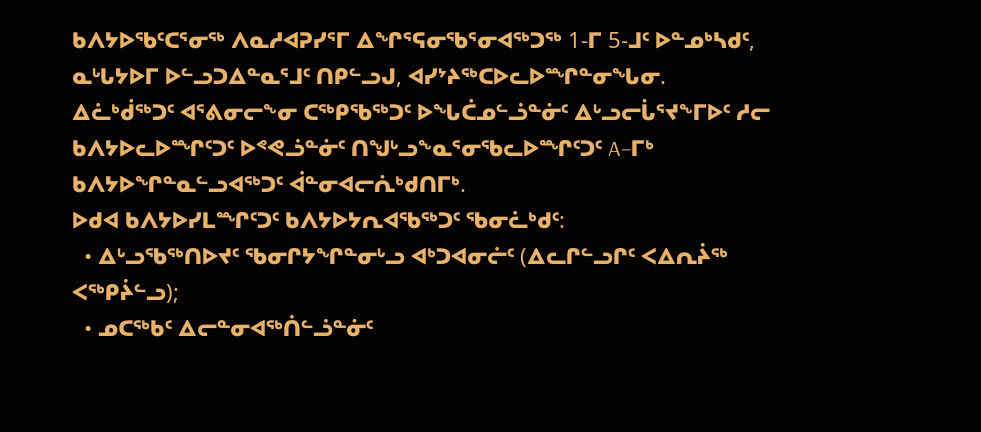ᑲᐱᔭᐅᖃᑦᑕᕐᓂᖅ ᐱᓇᓱᐊᕈᓯᕐᒥ ᐃᖏᕐᕋᓂᖃᕐᓂᐊᖅᑐᖅ 1-ᒥ 5-ᒧᑦ ᐅᓐᓄᒃᓴᑯᑦ, ᓇᒡᒐᔭᐅᒥ ᐅᓪᓗᑐᐃᓐᓇᕐᒧᑦ ᑎᑭᓪᓗᒍ, ᐊᓯᔾᔨᖅᑕᐅᓚᐅᙱᓐᓂᖓᓂ.
ᐃᓛᒃᑰᖅᑐᑦ ᐊᕐᕕᓂᓕᖕᓂ ᑕᖅᑭᖃᖅᑐᑦ ᐅᖓᑖᓄᓪᓘᓐᓃᑦ ᐃᒡᓗᓕᒑᕐᔪᖕᒥᐅᑦ ᓱᓕ ᑲᐱᔭᐅᓚᐅᙱᑦᑐᑦ ᐅᕝᕙᓘᓐᓃᑦ ᑎᖑᒡᓗᖕᓇᕐᓂᖃᓚᐅᙱᑦᑐᑦ A−ᒥᒃ ᑲᐱᔭᐅᖏᓐᓇᓪᓗᐊᖅᑐᑦ ᐋᓐᓂᐊᓕᕇᒃᑯᑎᒥᒃ.
ᐅᑯᐊ ᑲᐱᔭᐅᓯᒪᙱᑦᑐᑦ ᑲᐱᔭᐅᔭᕆᐊᖃᖅᑐᑦ ᖃᓂᓛᒃᑯᑦ:
  • ᐃᒡᓗᖃᖅᑎᐅᔪᑦ ᖃᓂᒋᔭᖏᓐᓂᒡᓗ ᐊᒃᑐᐊᓂᓖᑦ (ᐃᓚᒋᓪᓗᒋᑦ ᐸᐃᕆᔩᖅ ᐸᖅᑭᔩᓪᓗ);
  • ᓄᑕᖅᑲᑦ ᐃᓕᓐᓂᐊᖅᑏᓪᓘᓐᓃᑦ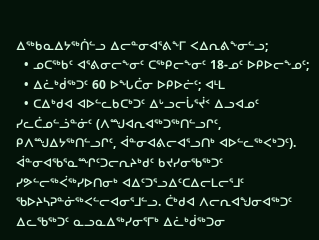ᐃᖅᑲᓇᐃᔭᖅᑏᓪᓗ ᐃᓕᓐᓂᐊᕐᕕᖕᒥ ᐸᐃᕆᕕᖕᓂᓪᓗ;
  • ᓄᑕᖅᑲᑦ ᐊᕐᕕᓂᓕᖕᓂᑦ ᑕᖅᑭᓕᖕᓂᑦ 18-ᓄᑦ ᐅᑭᐅᓕᖕᓄᑦ;
  • ᐃᓛᒃᑰᖅᑐᑦ 60 ᐅᖓᑖᓂ ᐅᑭᐅᓖᑦ; ᐊᒻᒪ
  • ᑕᐃᒃᑯᐊ ᐊᐅᓪᓚᑲᑕᒃᑐᑦ ᐃᒡᓗᓕᒑᕐᔫᑉ ᐃᓗᐊᓄᑦ ᓯᓚᑖᓄᓪᓘᓐᓃᑦ (ᐱᙳᐊᕆᐊᖅᑐᖅᑎᓪᓗᒋᑦ, ᑭᐱᙳᐃᔭᖅᑎᓪᓗᒋᑦ, ᐋᓐᓂᐊᕕᓕᐊᕐᓗᑎᒃ ᐊᐅᓪᓚᖅᐸᒃᑐᑦ).
ᐋᓐᓂᐊᖃᕐᓇᙱᑦᑐᓕᕆᔨᒃᑯᑦ ᑲᔪᓯᓂᖃᖅᑐᑦ ᓯᕗᓪᓕᖅᐹᖅᓯᐅᑎᓂᒃ ᐊᐃᑦᑐᕐᓗᐃᑦᑕᐃᓕᒪᓕᕐᒧᑦ ᖃᐅᔨᓴᕈᓐᓃᖅᐸᓪᓕᐊᓂᕐᒧᓪᓗ. ᑖᒃᑯᐊ ᐱᓕᕆᐊᖑᓂᐊᖅᑐᑦ ᐃᓚᖃᖅᑐᑦ ᓇᓗᓇᐃᖅᓯᓂᕐᒥᒃ ᐃᓛᒃᑰᖅᑐᓂ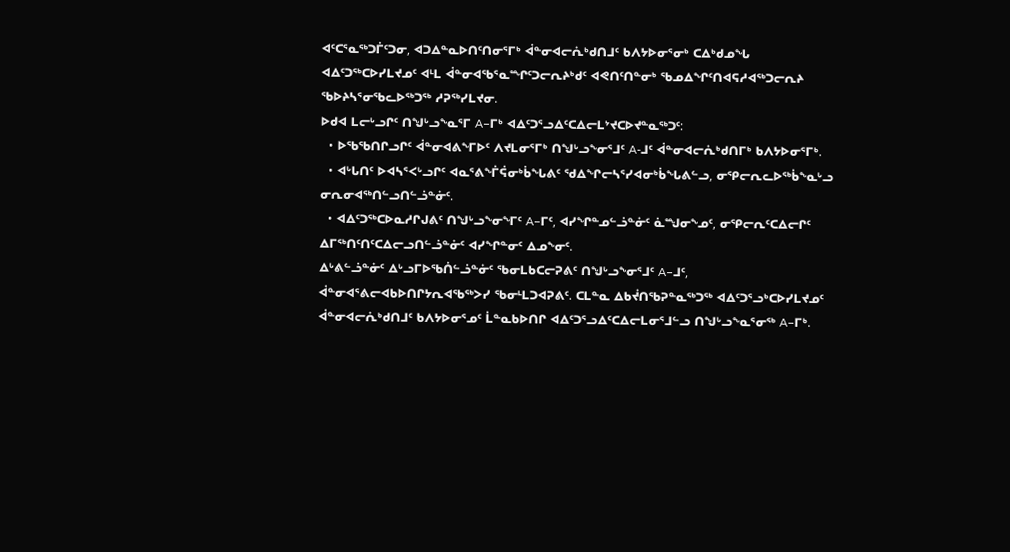ᐊᑦᑕᕐᓇᖅᑐᒦᑦᑐᓂ, ᐊᑐᐃᓐᓇᐅᑎᑦᑎᓂᕐᒥᒃ ᐋᓐᓂᐊᓕᕇᒃᑯᑎᒧᑦ ᑲᐱᔭᐅᓂᕐᓂᒃ ᑕᐃᒃᑯᓄᖓ ᐊᐃᑦᑐᖅᑕᐅᓯᒪᔪᓄᑦ ᐊᒻᒪ ᐋᓐᓂᐊᖃᕐᓇᙱᑦᑐᓕᕆᔨᒃᑯᑦ ᐊᕙᑎᑦᑎᓐᓂᒃ ᖃᓄᐃᖏᑦᑎᐊᕋᓱᐊᖅᑐᓕᕆᔨ ᖃᐅᔨᓴᕐᓂᖃᓚᐅᖅᑐᖅ ᓱᕈᖅᓯᒪᔪᓂ.
ᐅᑯᐊ ᒪᓕᒡᓗᒋᑦ ᑎᖑᒡᓗᖕᓇᕐᒥ A−ᒥᒃ ᐊᐃᑦᑐᕐᓗᐃᑦᑕᐃᓕᒪᔾᔪᑕᐅᔪᓐᓇᖅᑐᑦ:
  • ᐅᖃᖃᑎᒋᓗᒋᑦ ᐋᓐᓂᐊᕕᖕᒥᐅᑦ ᐱᔪᒪᓂᕐᒥᒃ ᑎᖑᒡᓗᖕᓂᕐᒧᑦ A-ᒧᑦ ᐋᓐᓂᐊᓕᕇᒃᑯᑎᒥᒃ ᑲᐱᔭᐅᓂᕐᒥᒃ.
  • ᐊᒡᒐᑎᑦ ᐅᐊᓴᕐᐸᒡᓗᒋᑦ ᐊᓇᕐᕕᖕᒦᕌᓂᒃᑳᖓᕕᑦ ᖁᐃᖏᓕᓴᕐᓯᐊᓂᒃᑳᖓᕕᓪᓗ, ᓂᕿᓕᕆᓚᐅᖅᑳᖕᓇᒡᓗ ᓂᕆᓂᐊᖅᑎᓪᓗᑎᓪᓘᓐᓃᑦ.
  • ᐊᐃᑦᑐᖅᑕᐅᓇᓱᒋᒍᕕᑦ ᑎᖑᒡᓗᖕᓂᖕᒥᑦ A−ᒥᑦ, ᐊᓯᖏᓐᓄᓪᓘᓐᓃᑦ ᓈᙳᓂᖕᓄᑦ, ᓂᕿᓕᕆᑦᑕᐃᓕᒋᑦ ᐃᒥᖅᑎᑦᑎᑦᑕᐃᓕᓗᑎᓪᓘᓐᓃᑦ ᐊᓯᖏᓐᓂᑦ ᐃᓄᖕᓂᑦ.
ᐃᒡᕕᓪᓘᓐᓃᑦ ᐃᒡᓗᒥᐅᖃᑏᓪᓘᓐᓃᑦ ᖃᓂᒪᑲᑕᓕᕈᕕᑦ ᑎᖑᒡᓗᖕᓂᕐᒧᑦ A−ᒧᑦ, ᐋᓐᓂᐊᕐᕕᓕᐊᑲᐅᑎᒋᔭᕆᐊᖃᖅᐳᓯ ᖃᓂᒻᒪᑐᐊᕈᕕᑦ. ᑕᒪᓐᓇ ᐃᑲᔫᑎᖃᕈᓐᓇᖅᑐᖅ ᐊᐃᑦᑐᕐᓗᒃᑕᐅᓯᒪᔪᓄᑦ ᐋᓐᓂᐊᓕᕇᒃᑯᑎᒧᑦ ᑲᐱᔭᐅᓂᕐᓄᑦ ᒫᓐᓇᑲᐅᑎᒋ ᐊᐃᑦᑐᕐᓗᐃᑦᑕᐃᓕᒪᓂᕐᒧᓪᓗ ᑎᖑᒡᓗᖕᓇᕐᓂᖅ A−ᒥᒃ.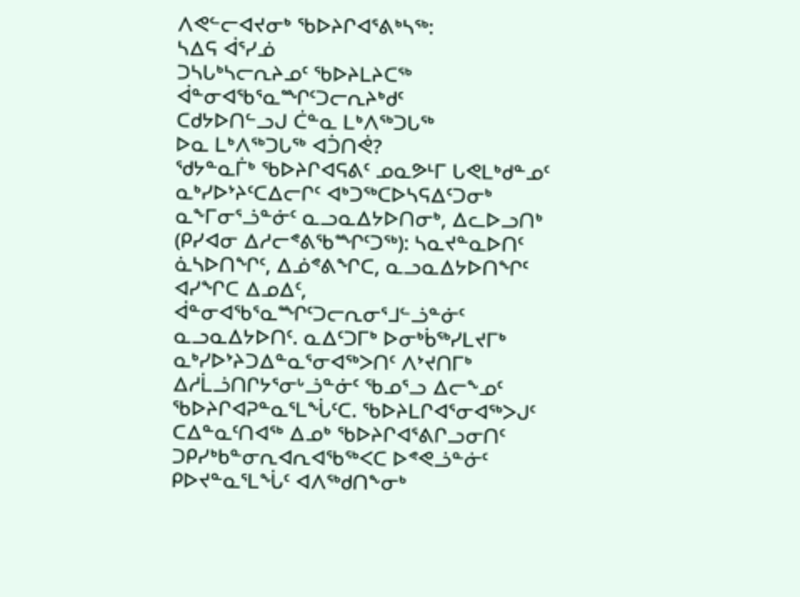ᐱᕙᓪᓕᐊᔪᓂᒃ ᖃᐅᔨᒋᐊᕐᕕᒃᓴᖅ:
ᓴᐃᕋ ᐋᕐᓯᓅ
ᑐᓴᒐᒃᓴᓕᕆᔨᓄᑦ ᖃᐅᔨᒪᔨᑕᖅ
ᐋᓐᓂᐊᖃᕐᓇᙱᑦᑐᓕᕆᔨᒃᑯᑦ
ᑕᑯᔭᐅᑎᓪᓗᒍ ᑖᓐᓇ ᒪᒃᐱᖅᑐᒐᖅ
ᐅᓇ ᒪᒃᐱᖅᑐᒐᖅ ᐊᑑᑎᕚ?
ᖁᔭᓐᓇᒦᒃ ᖃᐅᔨᒋᐊᕋᕕᑦ ᓄᓇᕗᒻᒥ ᒐᕙᒪᒃᑯᓐᓄᑦ
ᓇᒃᓯᐅᔾᔨᑦᑕᐃᓕᒋᑦ ᐊᒃᑐᖅᑕᐅᓴᕋᐃᑦᑐᓂᒃ ᓇᖕᒥᓂᕐᓘᓐᓃᑦ ᓇᓗᓇᐃᔭᐅᑎᓂᒃ, ᐃᓚᐅᓗᑎᒃ (ᑭᓯᐊᓂ ᐃᓱᓕᕝᕕᖃᙱᑦᑐᖅ): ᓴᓇᔪᓐᓇᐅᑎᑦ ᓈᓴᐅᑎᖏᑦ, ᐃᓅᕝᕕᖏᑕ, ᓇᓗᓇᐃᔭᐅᑎᖏᑦ ᐊᓯᖏᑕ ᐃᓄᐃᑦ, ᐋᓐᓂᐊᖃᕐᓇᙱᑦᑐᓕᕆᓂᕐᒧᓪᓘᓐᓃᑦ ᓇᓗᓇᐃᔭᐅᑎᑦ. ᓇᐃᑦᑐᒥᒃ ᐅᓂᒃᑳᖅᓯᒪᔪᒥᒃ ᓇᒃᓯᐅᔾᔨᑐᐃᓐᓇᕐᓂᐊᖅᐳᑎᑦ ᐱᔾᔪᑎᒥᒃ ᐃᓱᒫᓘᑎᒋᔭᕐᓂᒡᓘᓐᓃᑦ ᖃᓄᕐᓗ ᐃᓕᖕᓄᑦ ᖃᐅᔨᒋᐊᕈᓐᓇᕐᒪᖔᑦᑕ. ᖃᐅᔨᒪᒋᐊᕐᓂᐊᖅᐳᒍᑦ ᑕᐃᓐᓇᑦᑎᐊᖅ ᐃᓄᒃ ᖃᐅᔨᒋᐊᕐᕕᒋᓗᓂᑎᑦ ᑐᑭᓯᒃᑲᓐᓂᕆᐊᕆᐊᖃᖅᐸᑕ ᐅᕝᕙᓘᓐᓃᑦ ᑭᐅᔪᓐᓇᕐᒪᖔᑦ ᐊᐱᖅᑯᑎᖕᓂᒃ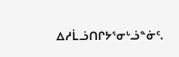ᐃᓱᒫᓘᑎᒋᔭᕐᓂᒡᓘᓐᓃᑦ.